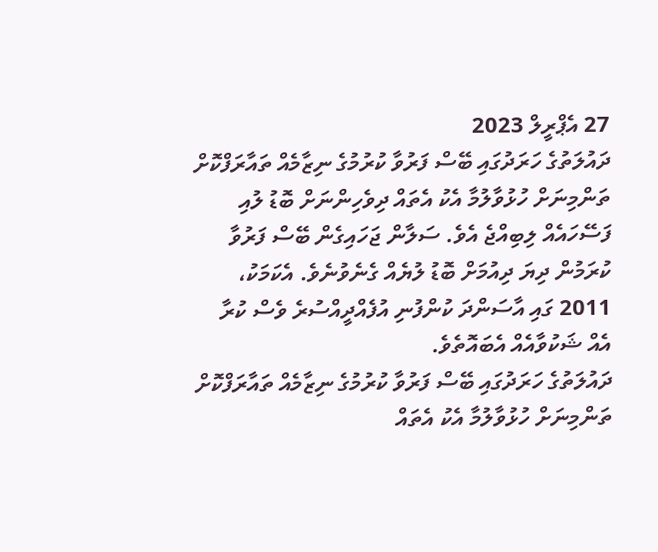27 އެޕްރީލް 2023
ދައުލަތުގެ ހަރަދުގައި ބޭސް ފަރުވާ ކުރުމުގެ ނިޒާމެއް ތައާރަފްކޮށް ތަންމިނަށް ހުޅުވާލުމާ އެކު އެތައް ދިވެހިންނަށް ބޮޑު ލުއި ފަސޭހައެއް ލިބިއްޖެ އެވެ. ސަލާން ޖަހައިގެން ބޭސް ފަރުވާ ކުރަމުން ދިޔަ ދިއުމަށް ބޮޑު ލުޔެއް ގެނެވުނެވެ. އެކަމަކު، 2011 ގައި އާސަންދަ ކުންފުނި އުފެއްދީއްސުރެ ވެސް ކުރާ އެއް ޝަކުވާއެއް އެބައޮތެވެ.
ދައުލަތުގެ ހަރަދުގައި ބޭސް ފަރުވާ ކުރުމުގެ ނިޒާމެއް ތައާރަފްކޮށް ތަންމިނަށް ހުޅުވާލުމާ އެކު އެތައް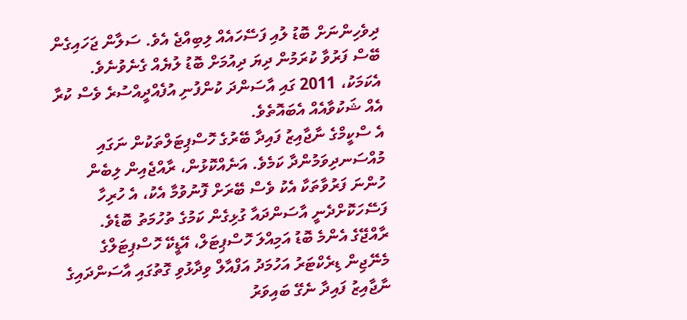ދިވެހިންނަށް ބޮޑު ލުއި ފަސޭހައެއް ލިބިއްޖެ އެވެ. ސަލާން ޖަހައިގެން ބޭސް ފަރުވާ ކުރަމުން ދިޔަ ދިއުމަށް ބޮޑު ލުޔެއް ގެނެވުނެވެ. އެކަމަކު، 2011 ގައި އާސަންދަ ކުންފުނި އުފެއްދީއްސުރެ ވެސް ކުރާ އެއް ޝަކުވާއެއް އެބައޮތެވެ.
އެ ސްކީމްގެ ނާޖާއިޒު ފައިދާ ބޭރުގެ ހޮސްޕިޓަލްތަކުން ނަގައި މުއްސަނދިވަމުންދާ ކަމެވެ. އަނެއްކޮޅުން، ރާއްޖެއިން ލިބެން ހުންނަ ފަރުވާތަކާ އެކު ވެސް ބޭރަށް ފޮނުވުމާ އެކު، އެ ހުރިހާ ފަސޭހަކޮށްދެނީ އާސަންދައާ ގުޅިގެން ކަމުގެ ތުހުމަތު ބޮޑެވެ.
ރާއްޖޭގެ އެންމެ ބޮޑު އަމިއްލަ ހޮސްޕިޓަލް، އޭޑީކޭ ހޮސްޕިޓަލްގެ މެނޭޖިން ޑިރެކްޓަރު އަހުމަދު އަފްއާލް ވިދާޅުވި ގޮތުގައި އާސަންދައިގެ ނާޖާއިޒު ފައިދާ ނެގޭ ބައިވަރު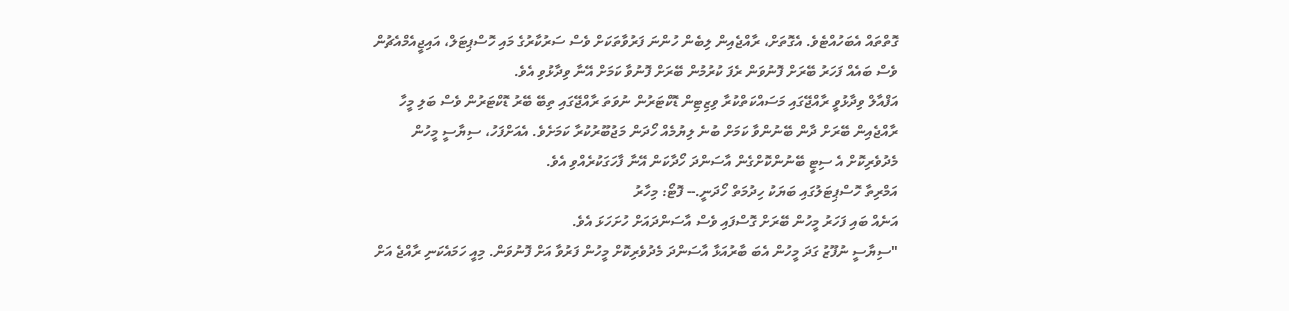ގޮތްތައް އެބަހުއްޓެވެ. އެގޮތަށް، ރާއްޖެއިން ލިބެން ހުންނަ ފަރުވާތަކަށް ވެސް ސަރުކާރުގެ މައި ހޮސްޕިޓަލް، އައިޖީއެމްއެޗުން ވެސް ބައެއް ފަހަރު ބޭރަށް ފޮނުވަން ރެފަ ކުރުމުން ބޭރަށް ފޮނުވާ ކަމަށް އޭނާ ވިދާޅުވި އެވެ.
އަފްއާލް ވިދާޅުވީ ރާއްޖޭގައި މަސައްކަތްކުރާ ވިޒިޓިން ޑޮކްޓަރުން ނުވަތަ ރާއްޖޭގައި ތިބޭ ބޭރު ޑޮކްޓަރުން ވެސް ބަލި މީހާ ރާއްޖެއިން ބޭރަށް ދާން ބޭނުންވާ ކަމަށް ބުނެ ލިޔުމެއް ހޯދަން މަޖުބޫރުކުރާ ކަމަށެވެ. އެއަށްފަހު، ސިޔާސީ މީހުން މެދުވެރިކޮށް އެ ސިޓީ ބޭނުންކޮށްގެން އާސަންދަ ހޯދާކަން އޭނާ ފާހަގަކުރެއްވި އެވެ.
އަމްރިތާ ހޮސްޕިޓަލުގައި ބަޔަކު ހިދުމަތް ހޯދަނީ.-- ފޮޓޯ: މިހާރު
އަނެއް ބައި ފަހަރު މީހުން ބޭރަށް ގޮސްފައި ވެސް އާސަންދައަށް ހުށަހަޅަ އެވެ.
"ސިޔާސީ ނުފޫޒު ގަދަ މީހުން އެބަ ބާރުއަޅާ އާސަންދަ މެދުވެރިކޮށް މީހުން ފަރުވާ އަށް ފޮނުވަން. މިއީ ހަމައެކަނި ރާއްޖެ އަށް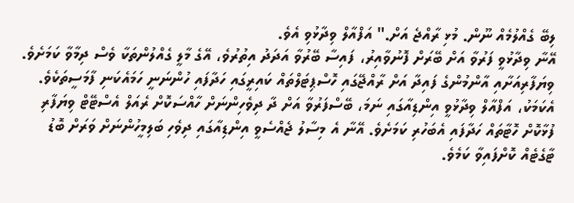ލިބޭ ގެއްލުމެއް ނޫން. މުޅި ރާއްޖެ އަށް." އަފްއާލް ވިދާޅުވި އެވެ.
އޭނާ ވިދާޅުވީ ފަރުވާ އަށް ބޭރަށް ފޮނުވާއިރު، ފައިސާ ބޭރުވާ އަދަދު އިތުރުވެ، އޭގެ މާލީ ގެއްލުންތަކާ ވެސް ދިމާވާ ކަމަށެވެ.
ވިޔަފާރިއަށާއި އާންމުންގެ ފައިދާ އަށް ރާއްޖޭގައި ހޮސްޕިޓަލްތައް ކައިރީގައި ހަދާފައި ހުންނަނީ ހަމައެކަނި ފާމަސީތަކެވެ. އެކަމަކު، އަފްއާލް ވިދާޅުވީ އިންޑިއާގައި ނަމަ، ބޭސްފަރުވާ އަށް ދާ ދިވެހިންނަށް ހާއްސަކޮށް ރެއަލް އެސްޓޭޓް ވިޔަފާރި ފުޅާކޮށް ހޮޓާތައް ހަދާފައި އެބަހުރި ކަމަށެވެ. އޭނާ އެ މިސާލު ޖެއްސެވީ އިންޑިއާގައި ދިވެހި ބަލިމީހުންނަށް ވަރަށް ބޮޑު ޓާގެޓެއް ކޮށްފައިވާ ކަމެވެ.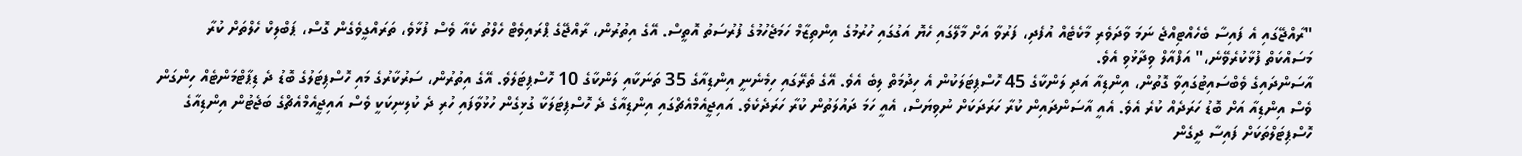"ރާއްޖޭގައި އެ ފައިސާ ބެހެއްޓިއްޖެ ނަމަ ވާދަވެރި މާކެޓެއް އުފެދި، ފަރުވާ އަށް މާލޭގައި ހެޔޮ އަގުގައި ހުރުމުގެ އިންތިޒާމް ހަމަޖެހުމުގެ ފުރުސަތު އޮތީސް. އޭގެ އިތުރުން، ރާއްޖޭގެ ޕްރައިވެޓް ހެލްތު ކެއާ ވެސް ފުޅާވެ، ތަރައްގީވެގެން ގޮސް، ޕަބްލިކް ހެލްތަށް ކުރާ މަސައްކަތް ފުޅާކުރެވޭނެ،" އަފްއާލް ވިދާޅުވި އެވެ.
އާސަންދައިގެ ވެބްސައިޓުގައިވާ ގޮތުން، އިންޑިއާ އަދި ލަންކާގެ 45 ހޮސްޕިޓަލަކުން އެ ހިދުމަތް ލިބެ އެވެ. އޭގެ ތެރޭގައި ހިމެނެނީ އިންޑިއާގެ 35 ތަނަކާއި ލަންކާގެ 10 ހޮސްޕިޓަލެވެ. އޭގެ އިތުރުން، ސަރުކާރުގެ މައި ހޮސްޕިޓަލުގެ ބޮޑު ދެ ޑިޕާޓްމަންޓެއް ހިންގަން ވެސް އިންޑިއާ އަށް ބޮޑު ހަރަދެއް ކުރެ އެވެ. އެއީ އާސަންދައިން ކުރާ ހަރަދަކަށް ނުވިޔަސް، އެއީ ހަމަ ދައުލަތުން ކުރާ ހަރަދެކެވެ. އައިޖީއެމްއެޗްގައި އިންޑިއާގެ ދެ ހޮސްޕިޓަލަކާ ގުޅިގެން ހުޅުވާފައި ހުރި ދެ ކުލިނިކަކީ ވެސް އައިޖީއެމްއެޗްގެ ބަޖެޓުން އިންޑިއާގެ ހޮސްޕިޓަލްތަކަށް ފައިސާ ދީގެން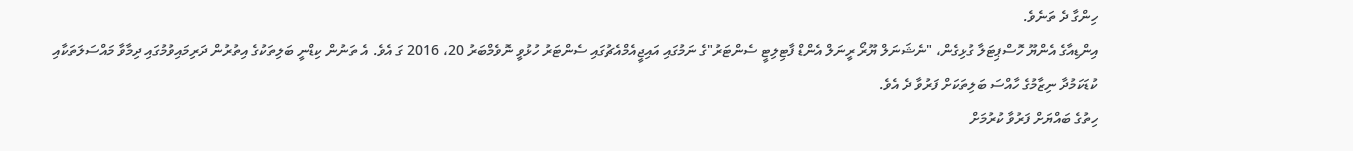ހިންގާ ދެ ތަނެވެ.
އިންޑިއާގެ އެންޔޫ ހޮސްޕިޓަލާ ގުޅިގެން، "ނެޝަނަލް ޔޫރޯ ރީނަލް އެންޑް ފާޓިލިޓީ ސެންޓަރު"ގެ ނަމުގައި އައިޖީއެމްއެޗުގައި ސެންޓަރު ހުޅުވީ ނޮވެމްބަރު 20، 2016 ގަ އެވެ. އެ ތަނުން ކިޑްނީ ބަލިތަކުގެ އިތުރުން ދަރިމައިވުމުގައި ދިމާވާ މައްސަލަތަކާއި ކުޑަކަމުދާ ނިޒާމުގެ ހާއްސަ ބަލިތަކަށް ފަރުވާ ދެ އެވެ.
ހިތުގެ ބައްޔަށް ފަރުވާ ކުރުމަށް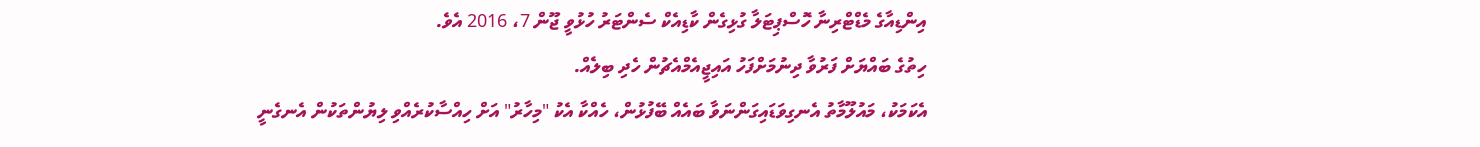އިންޑިއާގެ މެޑްޓްރިނާ ހޮސްޕިޓަލާ ގުޅިގެން ކާޑިއެކް ސެންޓަރު ހުޅުވީ ޖޫން 7، 2016 އެވެ.
ހިތުގެ ބައްޔަށް ފަރުވާ ދިނުމަށްފަހު އައިޖީއެމްއެޗުން ހެދި ބިލެއް.
އެކަމަކު، މައުލޫމާތު އެނގިވަޑައިގަންނަވާ ބައެއް ބޭފުޅުން، ހެއްކާ އެކު "މިހާރު" އަށް ހިއްސާކުރެއްވި ލިޔުންތަކުން އެނގެނީ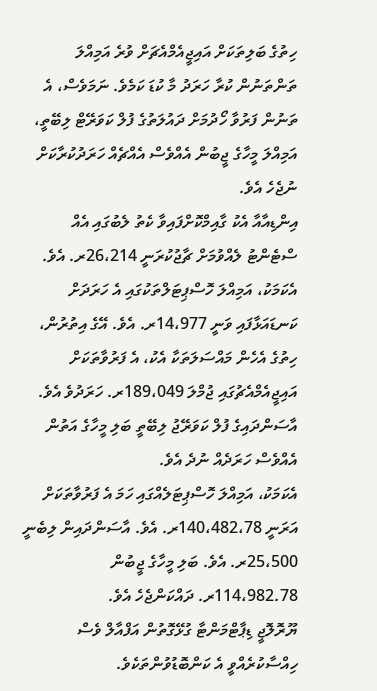ހިތުގެ ބަލިތަކަށް އައިޖީއެމްއެޗަށް ވުރެ އަމިއްލަ ތަންތަނުން ކުރާ ހަރަދު މާ ކުޑަ ކަމެވެ. ނަމަވެސް، އެ ތަނުން ފަރުވާ ހޯދުމަށް ދައުލަތުގެ ފުލް ކަވަރޭޓް ލިބޭތީ، އަމިއްލަ މީހާގެ ޖީބުން އެއްވެސް އެއްޗެއް ހަރަދުކުރާކަށް ނުޖެހެ އެވެ.
އިންޑިއާއާ އެކު ގާއިމްކޮށްފައިވާ ކެތު ލެބުގައި އެއް ސްޓެންޓު ލެއްވުމަށް ޗާޖުކުރަނީ 26،214ރ. އެވެ. އެކަމަކު، އަމިއްލަ ހޮސްޕިޓަލްތަކުގައި އެ ހަރަދަށް ކަނޑައަޅާފައި ވަނީ 14،977ރ. އެވެ. އޭގެ އިތުރުން، ހިތުގެ އެހެން މައްސަލަތަކާ އެކު، އެ ފަރުވާތަކަށް އައިޖީއެމްއެޗުގައި ޖުމްލަ 189،049ރ. ހަރަދުވެ އެވެ. އާސަންދައިގެ ފުލް ކަވަރޭޖު ލިބޭތީ ބަލި މީހާގެ އަތުން އެއްވެސް ހަރަދެއް ނުދެ އެވެ.
އެކަމަކު، އަމިއްލަ ހޮސްޕިޓަލެއްގައި ހަމަ އެ ފަރުވާތަކަށް އަރަނީ 140،482،78ރ. އެވެ. އާސަންދައިން ލިބެނީ 25،500ރ. އެވެ. ބަލި މީހާގެ ޖީބުން 114،982.78ރ. ދައްކަންޖެހެ އެވެ.
ޔޫރޮލޮޖީ ޑިޕާޓްމަންޓާ ގުޅޭގޮތުން އަފްއާލް ވެސް ހިއްސާކުރެއްވީ އެ ކަންބޮޑުވުންތަކެވެ.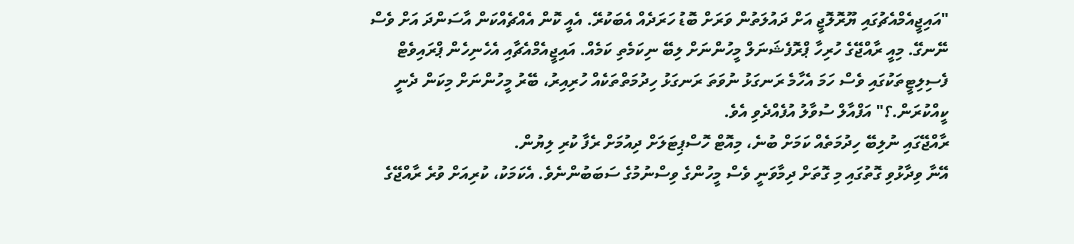"އައިޖީއެމްއެޗުގައި ޔޫރޮލޮޖީ އަށް ދައުލަތުން ވަރަށް ބޮޑު ހަރަދެއް އެބަކުރޭ. އެއީ ކޮން އެއްޗެއްކަން އާސަންދަ އަށް ވެސް ނޭނގޭ. މިއީ ރާއްޖޭގެ ހުރިހާ ޕްރޮފެޝަނަލް މީހުންނަށް ލިބޭ ނިކަމެތި ކަމެއް. އައިޖީއެމްއެޗާއި އެހެނިހެން ޕްރައިވެޓް ފެސިލިޓީތަކުގައި ވެސް ހަމަ އެހާމެ ރަނގަޅު ނުވަތަ ރަނގަޅު ހިދުމަތްތަކެއް ހުރިއިރު، ބޭރު މީހުންނަށް މިކަން ދެނީ ކީއްކުރަން.؟" އަފްއާލް ސުވާލު އުފެއްދެވި އެވެ.
ރާއްޖޭގައި ނުލިބޭ ހިދުމަތެއް ކަމަށް ބުނެ، މިއޮޓް ހޮސްޕިޓަލަށް ދިއުމަށް ރެފާ ކުރި ލިޔުން.
އޭނާ ވިދާޅުވި ގޮތުގައި މި ގޮތަށް ދިމާވަނީ ވެސް މީހުންގެ ވިސްނުމުގެ ސަބަބުންނެވެ. އެކަމަކު، ކުރިއަށް ވުރެ ރާއްޖޭގެ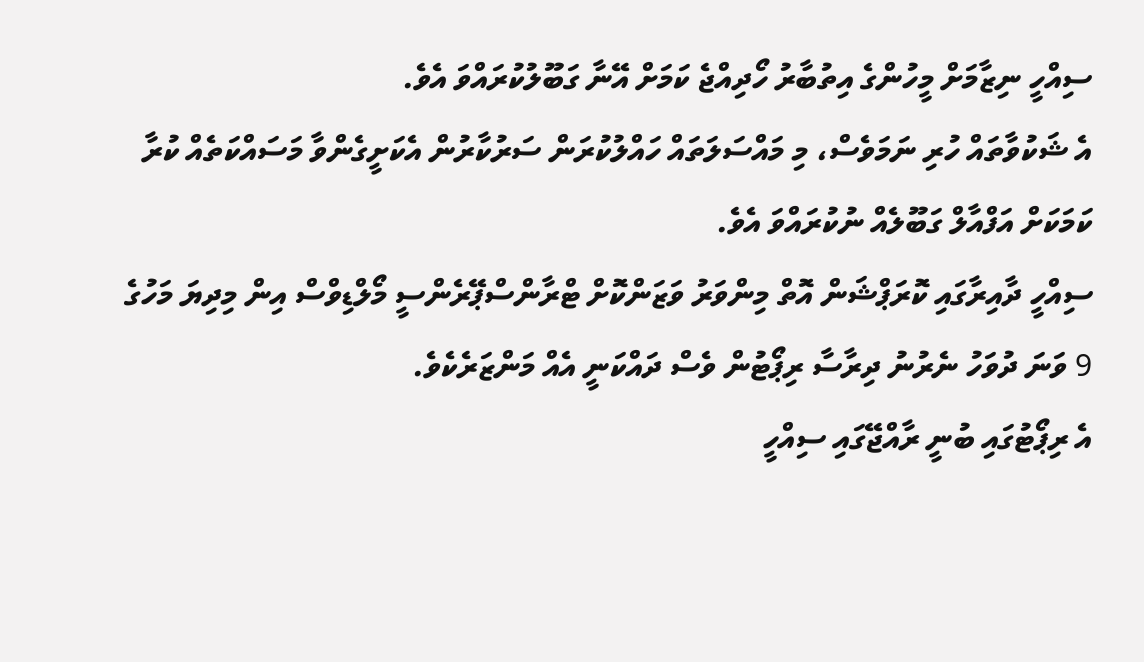ސިއްހީ ނިޒާމަށް މީހުންގެ އިތުބާރު ހޯދިއްޖެ ކަމަށް އޭނާ ގަބޫލުކުރައްވަ އެވެ.
އެ ޝަކުވާތައް ހުރި ނަމަވެސް، މި މައްސަލަތައް ހައްލުކުރަން ސަރުކާރުން އެކަށީގެންވާ މަސައްކަތެއް ކުރާ ކަމަކަށް އަފްއާލް ގަބޫލެއް ނުކުރައްވަ އެވެ.
ސިއްހީ ދާއިރާގައި ކޮރަޕްޝަން އޮތް މިންވަރު ވަޒަންކޮށް ޓްރާންސްޕޭރެންސީ މޯލްޑިވްސް އިން މިދިޔަ މަހުގެ 9 ވަނަ ދުވަހު ނެރުނު ދިރާސާ ރިޕޯޓުން ވެސް ދައްކަނީ އެއް މަންޒަރެކެވެ.
އެ ރިޕޯޓުގައި ބުނީ ރާއްޖޭގައި ސިއްހީ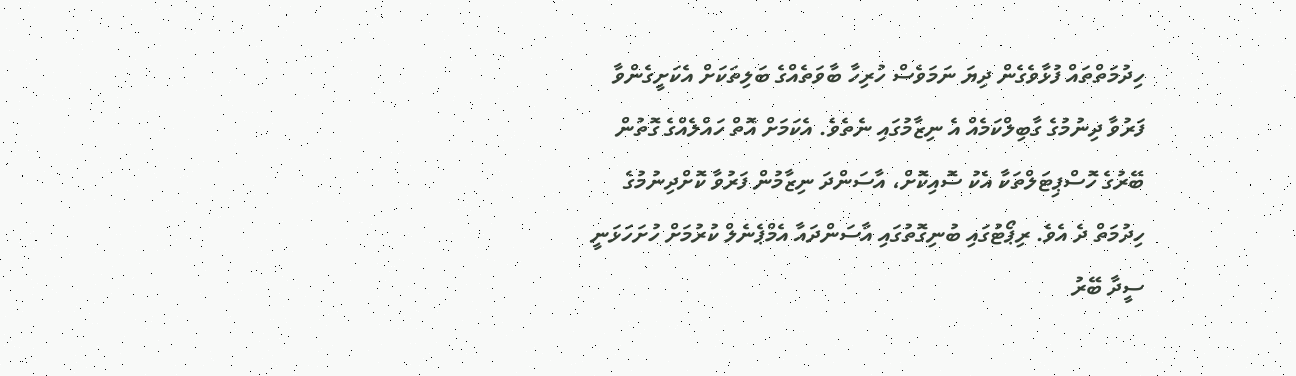ހިދުމަތްތައް ފުޅާވެގެން ދިޔަ ނަމަވެސް ހުރިހާ ބާވަތެއްގެ ބަލިތަކަށް އެކަށީގެންވާ ފަރުވާ ދިނުމުގެ ގާބިލްކަމެއް އެ ނިޒާމުގައި ނެތެވެ. އެކަމަށް އޮތް ހައްލެއްގެ ގޮތުން ބޭރުގެ ހޮސްޕިޓަލްތަކާ އެކު ސޮއިކޮށް، އާސަންދަ ނިޒާމުން ފަރުވާ ކޮށްދިނުމުގެ ހިދުމަތް ދެ އެވެ. ރިޕޯޓުގައި ބުނިގޮތުގައި އާސަންދައާ އެމްޕެނެލް ކުރުމަށް ހުށަހަޅަނީ ސީދާ ބޭރު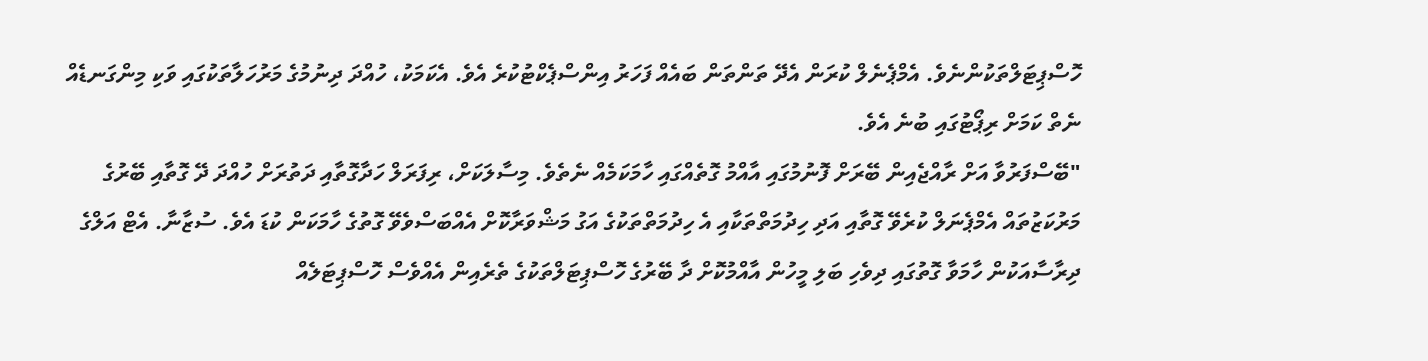ހޮސްޕިޓަލްތަކުންނެވެ. އެމްޕެނެލް ކުރަން އެދޭ ތަންތަން ބައެއް ފަހަރު އިންސްޕެކްޓުކުރެ އެވެ. އެކަމަކު، ހުއްދަ ދިނުމުގެ މަރުހަލާތަކުގައި ވަކި މިންގަނޑެއް ނެތް ކަމަށް ރިޕޯޓުގައި ބުނެ އެވެ.
"ބޭސްފަރުވާ އަށް ރާއްޖެއިން ބޭރަށް ފޮނުމުގައި އާއްމު ގޮތެއްގައި ހާމަކަމެއް ނެތެވެ. މިސާލަކަށް، ރިފަރަލް ހަދާގޮތާއި ދަތުރަށް ހުއްދަ ދޭ ގޮތާއި ބޭރުގެ މަރުކަޒުތައް އެމްޕެނަލް ކުރެވޭ ގޮތާއި އަދި ހިދުމަތްތަކާއި އެ ހިދުމަތްތަކުގެ އަގު މަޝްވަރާކޮށް އެއްބަސްވެވޭ ގޮތުގެ ހާމަކަން ކުޑަ އެވެ. ސުޒާނާ. އެޓް އަލްގެ ދިރާސާއަކުން ހާމަވާ ގޮތުގައި ދިވެހި ބަލި މީހުން އާއްމުކޮށް ދާ ބޭރުގެ ހޮސްޕިޓަލްތަކުގެ ތެރެއިން އެއްވެސް ހޮސްޕިޓަލެއް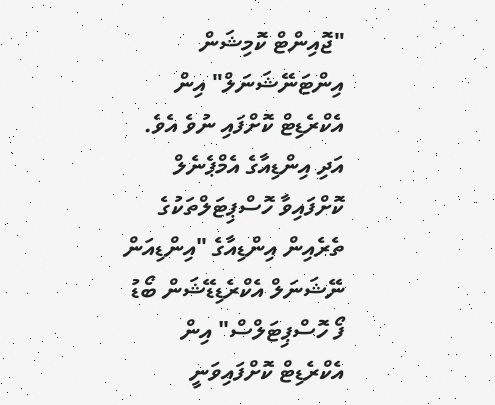"ޖޮއިންޓް ކޮމިޝަން އިންޓަނޭޝަނަލް" އިން އެކްރެޑިޓް ކޮށްފައި ނުވެ އެވެ. އަދި އިންޑިއާގެ އެމްޕެނެލް ކޮށްފައިވާ ހޮސްޕިޓަލްތަކުގެ ތެރެއިން އިންޑިއާގެ "އިންޑިއަން ނޭޝަނަލް އެކްރެޑިޑޭޝަން ބޯޑު ފޯ ހޮސްޕިޓަލްސް" އިން އެކްރެޑިޓް ކޮށްފައިވަނީ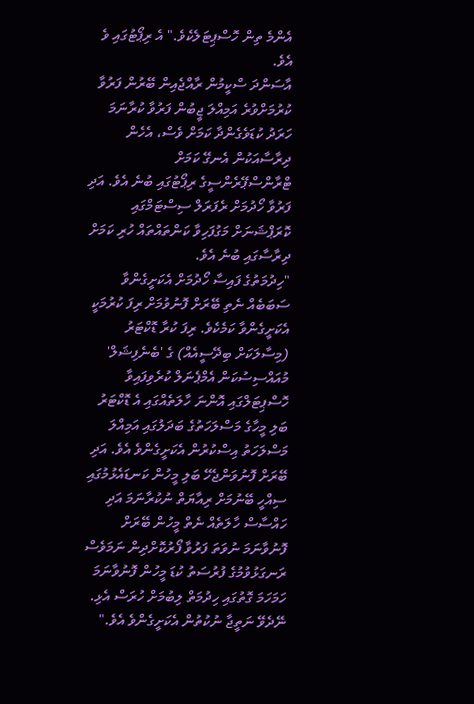އެންމެ ތިން ހޮސްޕިޓަލެކެވެ." އެ ރިޕޯޓުގައި ވެ އެވެ.
އާސަންދަ ސްކީމުން ރާއްޖެއިން ބޭރުން ފަރުވާ ކުރުމަށްވުރެ އަމިއްލަ ޖީބުން ފަރުވާ ކުރާނަމަ ހަރަދު ކުޑަވެގެންދާ ކަމަށް ވެސް، އެހެން ދިރާސާއަކުން އެނގޭ ކަމަށް ޓްރާންސްޕޭރެންސީގެ ރިޕޯޓުގައި ބުނެ އެވެ. އަދި ފަރުވާ ހޯދުމަށް ރެފަރަލް ސިސްޓަމްގައި ކޮރަޕްޝަނަށް މަގުފަހިވާ ކަންތައްތައް ހުރި ކަމަށް ދިރާސާގައި ބުނެ އެވެ.
"ހިދުމަތުގެ ފައިސާ ހޯދުމަށް އެކަށީގެންވާ ސަބަބެއް ނެތި ބޭރަށް ފޮނުވުމަށް ރިފަ ކުރުމަކީ އެކަށީގެންވާ ކަމެކެވެ. ރިފަ ކުރާ ޑޮކްޓަރު (މިސާލަކަށް ބިދޭސީއެއް) ގެ 'ބެނެފިޝަލް' މުއައްސިސުކަން އެމްޕެނަލް ކުރެވިފައިވާ ހޮސްޕިޓަލްގައި އޮންނަ ހާލަތެއްގައި އެ ޑޮކްޓަރު ބަލި މީހާގެ މަސްލަހަތުގެ ބަދަލުގައި އަމިއްލަ މަސްލަހަތު އިސްކުރުން އެކަށީގެންވެ އެވެ. އަދި ބޭރަށް ފޮނުވަންޖެހޭ ބަލި މީހުން ކަނޑައެޅުމުގައި ސިއްހީ ބޭނުމަށް ރިއާޔަތް ނުކުރާނަމަ އަދި ހައްސާސް ހާލަތެއް ނެތް މީހުން ބޭރަށް ފޮނުވާނަމަ ނުވަތަ ފަރުވާ ފޯރުކޮށްދިން ނަމަވެސް ރަނގަޅުވުމުގެ ފުރުސަތު ކުޑަ މީހުން ފޮނުވާނަމަ ހަމަހަމަ ގޮތުގައި ހިދުމަތް ލިބުމަށް ހުރަސް އެޅި. ނޭދެވޭ ނަތީޖާ ނުކުތުން އެކަށީގެންވެ އެވެ."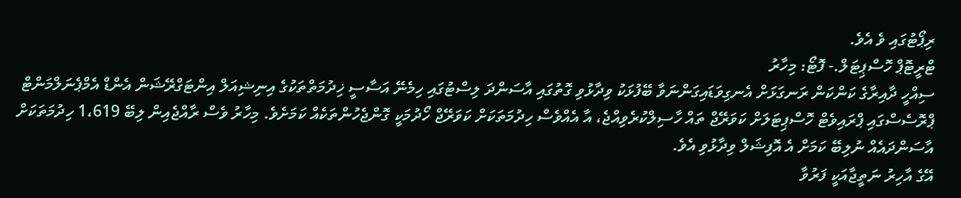ރިޕޯޓުގައި ވެ އެވެ.
ޓްރީޓޮޕް ހޮސްޕިޓަލް.- ފޮޓޯ: މިހާރު
ސިއްހީ ދާއިރާގެ ކަންކަން ރަނގަޅަށް އެނގިވަޑައިގަންނަވާ ބޭފުޅަކު ވިދާޅުވި ގޮތުގައި އާސަންދަ ލިސްޓުގައި ހިމެނޭ އަސާސީ ޚިދުމަތްތަކުގެ އިނިޝިއަލް އިންޓަގްރޭޝަން އެންޑް އެމްޕެނަލްމަންޓް ޕްރޮސެސްގައި ޕްރައިވެޓް ހޮސްޕިޓަލަށް ކަވަރޭޖް ތައް ހާސިލްކުރެވިއްޖެ، އާ އެއްވެސް ހިދުމަތަކަށް ކަވަރޭޖް ހޯދުމަކީ ގޮންޖެހުންތަކެއް ކަމަށެވެ. މިހާރު ވެސް ރާއްޖެއިން ލިބޭ 1،619 ހިދުމަތަކަށް އާސަންދައެއް ނުލިބޭ ކަމަށް އެ އޮފިޝަލް ވިދާޅުވި އެވެ.
އޭގެ އާހިރު ނަތީޖާއަކީ ފަރުވާ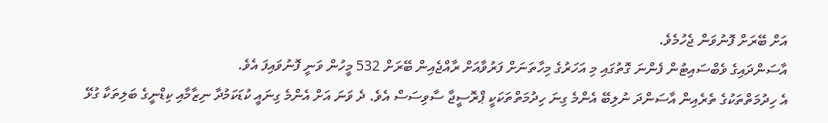އަށް ބޭރަށް ފޮނުވަން ޖެހުމެވެ.
އާސަންދައިގެ ވެބްސައިޓުން ފެންނަ ގޮތުގައި މި އަހަރުގެ މިހާތަނަށް ފަރުވާއަށް ރާއްޖެއިން ބޭރަށް 532 މީހުން ވަނީ ފޮނުވައިފަ އެވެ.
އެ ހިދުމަތްތަކުގެ ތެރެއިން އާސަންދަ ނުލިބޭ އެންމެ ގިނަ ހިދުމަތްތަކަކީ ޕްރޮސީޖާ ސާވިސަސް އެވެ. ދެ ވަނަ އަށް އެންމެ ގިނައީ ކުޑަކަމުދާ ނިޒާމާއި ކިޑްނީގެ ބަލިތަކާ ގުޅޭ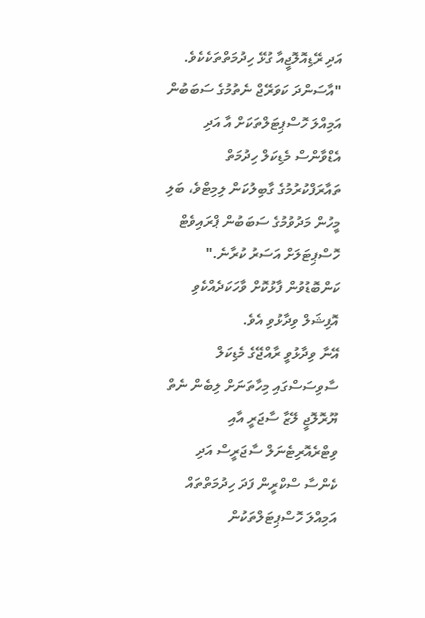އަދި ރޭޑިއޮލޮޖީއާ ގުޅޭ ހިދުމަތްތަކެކެވެ.
"އާސަންދަ ކަވަރޭޖް ނެތުމުގެ ސަބަބުން އަމިއްލަ ހޮސްޕިޓަލްތަކަށް އާ އަދި އެޑްވާންސް މެޑިކަލް ހިދުމަތް ތައާރަފްކުރުމުގެ ގާބިލުކަން ލިމިޓްވެ، ބަލި މީހުން މަދުވުމުގެ ސަބަބުން ޕްރައިވެޓް ހޮސްޕިޓަލަށް އަސަރު ކުރާނެ." ކަންބޮޑުވުން ފާޅުކޮށް ވާހަކަދެއްކެވި އޮފިޝަލް ވިދާޅުވި އެވެ.
އޭނާ ވިދާޅުވީ ރާއްޖޭގެ މެޑިކަލް ސާވިސަސްގައި މިހާތަނަށް ލިބެން ނެތް ޔޫރޮލޮޖީ ލޭޒާ ސާޖަރީ އާއި ވިޓްރެއޮރިޓެނަލް ސާޖަރީސް އަދި ކެންސާ ސްކްރީން ފަދަ ހިދުމަތްތައް އަމިއްލަ ހޮސްޕިޓަލްތަކުން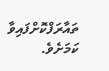ތައާރަފްކޮށްފައިވާ ކަމަށެވެ.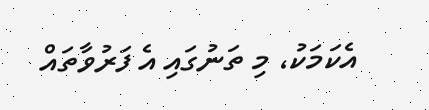އެކަމަކު، މި ތަނުގައި އެ ފަރުވާތައް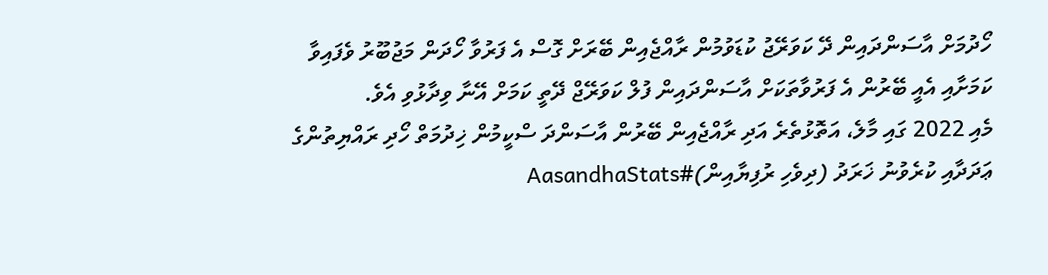ހޯދުމަށް އާސަންދައިން ދޭ ކަވަރޭޖު ކުޑަވުމުން ރާއްޖެއިން ބޭރަށް ގޮސް އެ ފަރުވާ ހޯދަން މަޖުބޫރު ވެފައިވާ ކަމަށާއި އެއީ ބޭރުން އެ ފަރުވާތަކަށް އާސަންދައިން ފުލް ކަވަރޭޖް ދޭތީ ކަމަށް އޭނާ ވިދާޅުވި އެވެ.
މެއި 2022 ގައި މާލެ، އަތޮޅުތެރެ އަދި ރާއްޖެއިން ބޭރުން އާސަންދަ ސްކީމުން ޚިދުމަތް ހޯދި ރައްޔިތުންގެ ޢަދަދާއި ކުރެވުނު ޚަރަދު (ދިވެހި ރުފިޔާއިން)#AasandhaStats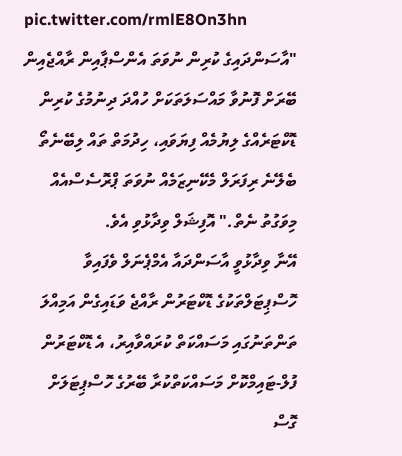pic.twitter.com/rmlE8On3hn
"އާސަންދައިގެ ކުރިން ނުވަތަ އެންސްޕާއިން ރާއްޖެއިން ބޭރަށް ފޮނުވާ މައްސަލަތަކަށް ހުއްދަ ދިނުމުގެ ކުރިން ޑޮކްޓަރެއްގެ ލިޔުމެއް ފިޔަވައި، ހިދުމަތް ތައް ލިބޭނެތޯ ބެލޭނެ ރިފަރަލް މެކޭނިޒަމެއް ނުވަތަ ޕްރޮސެސްއެއް މިވަގުތު ނެތް." އޮފިޝަލް ވިދާޅުވި އެވެ.
އޭނާ ވިދާޅުވީ އާސަންދައާ އެމްޕެނަލް ވެފައިވާ ހޮސްޕިޓަލްތަކުގެ ޑޮކްޓަރުން ރާއްޖެ ވަޑައިގެން އަމިއްލަ ތަންތަނުގައި މަސައްކަތް ކުރައްވާއިރު، އެ ޑޮކްޓަރުން ފުލް-ޓައިމްކޮށް މަސައްކަތްކުރާ ބޭރުގެ ހޮސްޕިޓަލަށް ގޮސް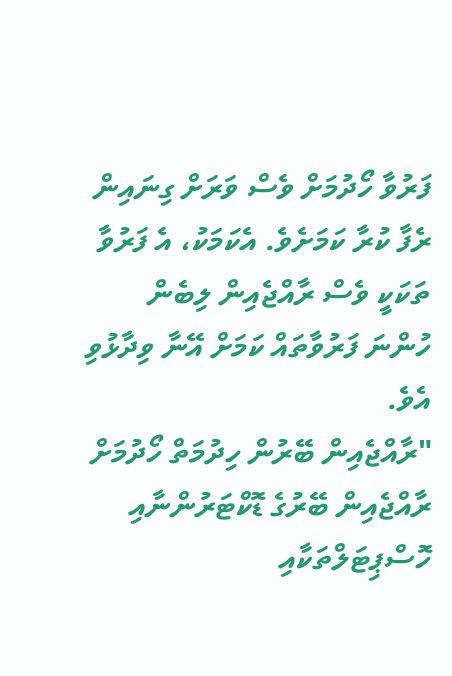ފަރުވާ ހޯދުމަށް ވެސް ވަރަށް ގިނައިން ރެފާ ކުރާ ކަމަށެވެ. އެކަމަކު، އެ ފަރުވާ ތަކަކީ ވެސް ރާއްޖެއިން ލިބެން ހުންނަ ފަރުވާތައް ކަމަށް އޭނާ ވިދާޅުވި އެވެ.
"ރާއްޖެއިން ބޭރުން ހިދުމަތް ހޯދުމަށް ރާއްޖެއިން ބޭރުގެ ޑޮކްޓަރުންނާއި ހޮސްޕިޓަލްތަކާއި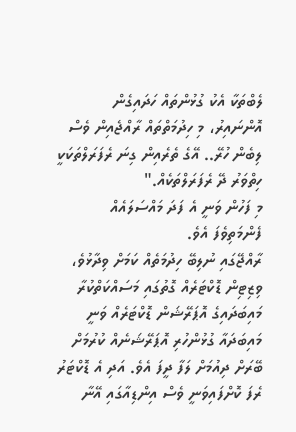ލެބްތަކާ އެކު ގުޅުންތައް ހަދައިގެން އޮންނައިރު، މި ހިދުމަތްތައް ރާއްޖެއިން ވެސް ލިބެން ހުރޭ.. އޭގެ ތެރެއިން ގިނަ ރެފަރަލްތަކަކީ ހިތްވަރު ދޭ ރެފަރަލްތަކެއް."
މި ފަހުން ވަނީ އެ ފަދަ މައްސަލައެއް ފެންމަތިވެފަ އެވެ.
ރާއްޖޭގައި ނުލިބޭ ހިދުމަތެއް ކަމަށް ވިދާޅުވެ، ވިޒިޓިން ޑޮކްޓަރެއް ގޮތުގައި މަސައްކަތްކުރާ މައިބަދައިގެ އޮޕަރޭޝަން ޑޮކްޓަރެއް ވަނީ މައިބަދައާ ގުޅުންހުރި އޮޕަރޭޝަނެއް ކުރުމަށް ބޭރަށް ދިއުމަށް ލަފާ ދީފަ އެވެ. އަދި އެ ޑޮކްޓަރު ރެފަ ކޮށްފައިވަނީ ވެސް އިންޑިއާގައި އޭނާ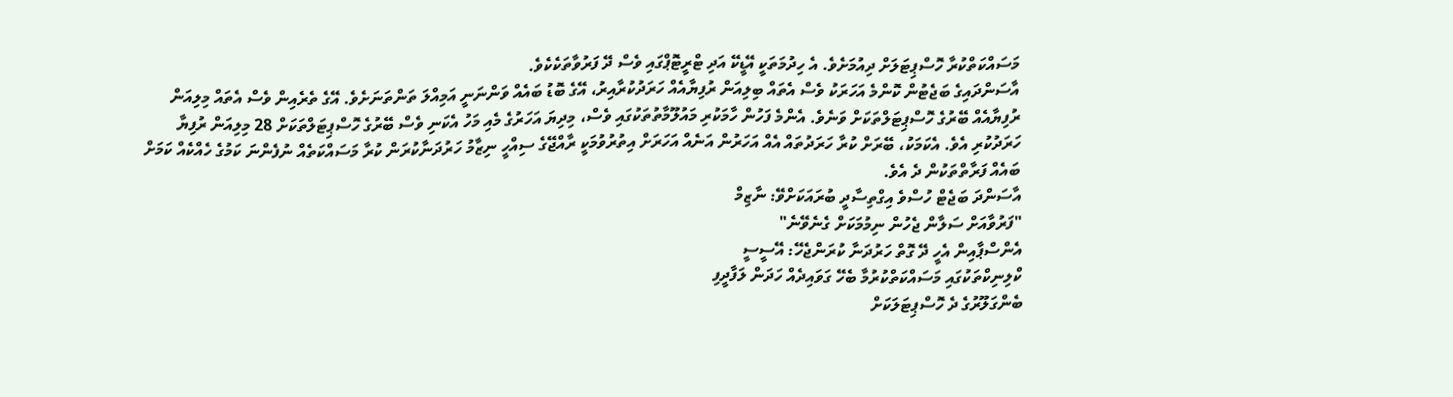މަސައްކަތްކުރާ ހޮސްޕިޓަލަށް ދިއުމަށެވެ. އެ ހިދުމަތަކީ އޭޑީކޭ އަދި ޓްރީޓޮޕްގައި ވެސް ދޭ ފަރުވާތަކެކެވެ.
އާސަންދައިގެ ބަޖެޓުން ކޮންމެ އަހަރަކު ވެސް އެތައް ބިލިއަން ރުފިޔާއެއް ހަރަދުކުރާއިރު، އޭގެ ބޮޑު ބައެއް ވަންނަނީ އަމިއްލަ ތަންތަނަށެވެ. އޭގެ ތެރެއިން ވެސް އެތައް މިލިއަން ރުފިޔާއެއް ބޭރުގެ ހޮސްޕިޓަލްތަކަށް ވަނެވެ. އެންމެ ފަހުން ހާމަކުރި މައުލޫމާތުތަކުގައި ވެސް، މިދިޔަ އަހަރުގެ މެއި މަހު އެކަނި ވެސް ބޭރުގެ ހޮސްޕިޓަލްތަކަށް 28 މިލިއަން ރުފިޔާ ހަރަދުކުރި އެވެ. އެކަމަކު، ބޭރަށް ކުރާ ހަރަދުތައް އެއް އަހަރުން އަނެއް އަހަރަށް އިތުރުވުމަކީ ރާއްޖޭގެ ސިއްހީ ނިޒާމު ހަރުދަނާކުރަން ކުރާ މަސައްކަތެއް ނުފެންނަ ކަމުގެ ހެއްކެއް ކަމަށް ބައެއް ފަރާތްތަކުން ދެ އެވެ.
އާސަންދަ ބަޖެޓް ހުސްވެ އިގްތިސާދީ ބުރައަކަށްވޭ: ނާޒިމް
"ފަރުވާއަށް ސަލާން ޖެހުން ނިމުމަކަށް ގެނެވޭނެ"
އެންސްޕާއިން އެހީ ދޭ ގޮތް ހަރުދަނާ ކުރަންޖެހޭ: އޭސީސީ
ކްލިނިކްތަކުގައި މަސައްކަތްކުރުމާ ބެހޭ ގަވައިދެއް ހަދަން ލަފާދީފި
ބެންގަލޫރުގެ ދެ ހޮސްޕިޓަލަކަށް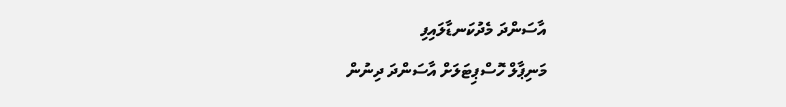އާސަންދަ މެދުކަނޑާލައިފި
މަނިޕާލް ހޮސްޕިޓަލަށް އާސަންދަ ދިނުން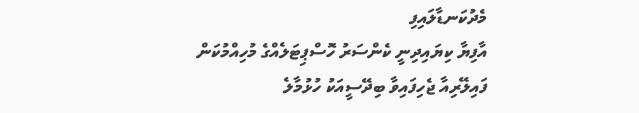މެދުކަނޑާލައިފި
އާފިޔާ ކިޔައިދިނީ ކެންސަރު ހޮސްޕިޓަލެއްގެ މުހިއްމުކަން
ފައިލޭރިއާ ޖެހިފައިވާ ބިދޭސީއަކު ހުޅުމާލެ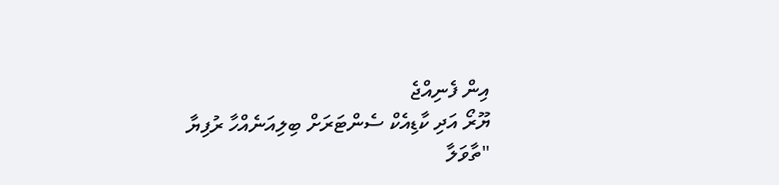އިން ފެނިއްޖެ
ޔޫރޯ އަދި ކާޑިއެކް ސެންޓަރަށް ބިލިއަނެއްހާ ރުފިޔާ
"ތާވަލާ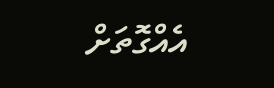އެއްގޮތަށް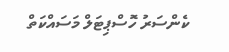ކެންސަރު ހޮސްޕިޓަލް މަސައްކަތް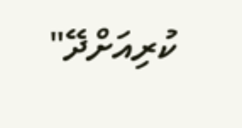ކުރިއަށްދޭ"